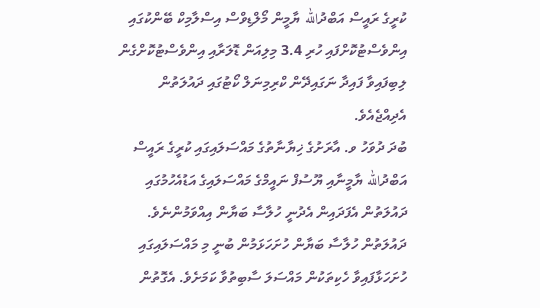ކުރީގެ ރައީސް އަބްދުالله ޔާމީން މޯލްޑިވްސް އިސްލާމިކް ބޭންކުގައި އިންވެސްޓުކޮށްފައި ހުރި 3.4 މިލިއަން ޑޮލަރާއި އިންވެސްޓުކޮށްގެން ލިބިފައިވާ ފައިދާ ނަގައިދޭން ކްރިމިނަލް ކޯޓުގައި ދައުލަތުން އެދިއްޖެއެވެ.
ބުދަ ދުވަހު ވ. އާރަށުގެ ޚިޔާނާތުގެ މައްސަލައިގައި ކުރީގެ ރައީސް އަބްދުالله ޔާމީނާއި ޔޫސުފް ނައީމްގެ މައްސަލައިގެ އަޑުއެހުމުގައި ދައުލަތުން އެފަދައިން އެދުނީ ހުލާސާ ބަޔާން އިއްވަމުންނެވެ. ދައުލަތުން ހުލާސާ ބަޔާން ހުށަހަޅަމުން ބުނީ މި މައްސަލައިގައި ހުށަހަޅާފައިވާ ހެކިތަކުން މައްސަލަ ސާބިތުވާ ކަމަށެވެ. އެގޮތުން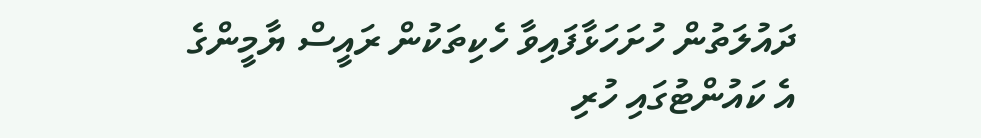ދައުލަތުން ހުށަހަޅާފައިވާ ހެކިތަކުން ރައީސް ޔާމީންގެ އެ ކައުންޓުގައި ހުރި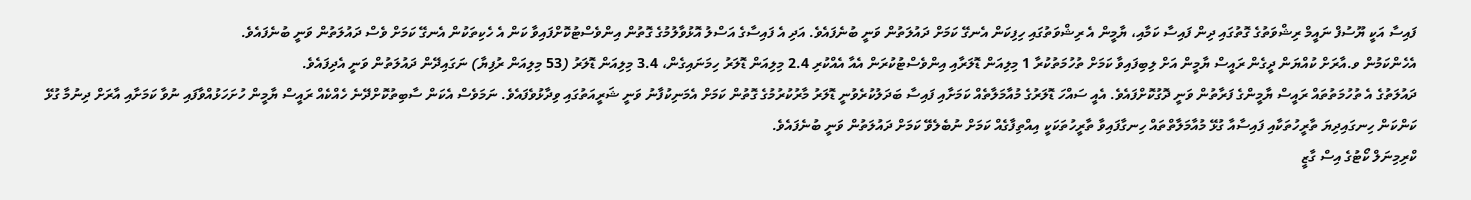ފައިސާ އަކީ ޔޫސުފް ނައީމް ރިޝްވަތުގެ ގޮތުގައި ދިން ފައިސާ ކަމާއި، ޔާމީން އެ ރިޝްވަތުގައި ހިފިކަން އެނގޭ ކަމަށް ދައުލަތުން ވަނީ ބުނެފައެވެ. އަދި އެ ފައިސާގެ އަސްލު އޮޅުވާލުމުގެ ގޮތުން އިންވެސްޓުކޮށްފައިވާ ކަން އެ ހެކިތަކުން އެނގޭ ކަމަށް ވެސް ދައުލަތުން ވަނީ ބުނެފައެވެ.
އެހެންކަމުން ވ.އާރަށް ކުއްޔަން ދީގެން ރައީސް ޔާމީން އަށް ލިބިފައިވާ ކަމަށް ތުހުމަތުކުރާ 1 މިލިއަން ޑޮލަރާއި އިންވެސްޓުކުރަން އެއާ އެއްކުރި 2.4 މިލިއަން ޑޮލަރު ހިމަނައިގެން، 3.4 މިލިއަން ޑޮލަރު (53 މިލިއަން ރުފިޔާ) ނަގައިދޭން ދައުލަތުން ވަނީ އެދިފައެވެ.
ދައުލަތުގެ އެ ތުހުމަތުތައް ރައީސް ޔާމީންގެ ފަރާތުން ވަނީ ދޮގުކޮށްފައެވެ. އެއީ ސައްހަ ޑޮލަރުގެ މުއާމަލާތެއް ކަމަށާއި ފައިސާ ބަދަލުކުރެވުނީ ޑޮލަރު މާރުކުރުމުގެ ގޮތުން ކަމަށް އެމަނިކުފާނު ވަނީ ޝަރީއަތުގައި ވިދާޅުވެފައެވެ. ނަމަވެސް އެކަން ސާބިތުކޮށްދޭނެ ހެއްކެއް ރައީސް ޔާމީން ހުށަހަޅުއްވާފައި ނުވާ ކަމަށާއި އާރަށް ދިނުމާ ގުޅޭ ކަންކަން ހިނގައިދިޔަ ތާރީހުތަކާއި ފައިސާއާ ގުޅޭ މުއާމަލާތްތައް ހިނގާފައިވާ ތާރީހުތަކަކީ އިއްތިފާގެއް ކަމަށް ނުބެލެވޭ ކަމަށް ދައުލަތުން ވަނީ ބުނެފައެވެ.
ކްރިމިނަލް ކޯޓުގެ އިސް ގާޒީ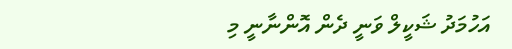އަހުމަދު ޝަކީލް ވަނީ ދެން އޮންނާނީ މި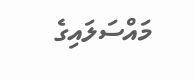މައްސަލައިގެ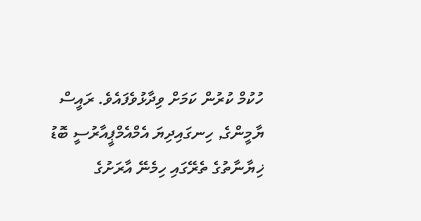ހުކުމް ކުރުން ކަމަށް ވިދާޅުވެފައެވެ. ރައީސް ޔާމީންގެ, ހިނގައިދިޔަ އެމްއެމްޕީއާރުސީ ބޮޑު ޚިޔާނާތުގެ ތެރޭގައި ހިމެނޭ އާރަށުގެ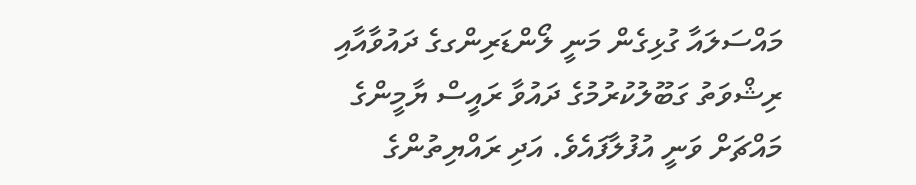މައްސަލައާ ގުޅިގެން މަނީ ލޯންޑަރިންގގެ ދައުވާއާއި ރިޝްވަތު ގަބޫލުކުރުމުގެ ދައުވާ ރައީސް ޔާމީންގެ މައްޗަށް ވަނީ އުފުލާފައެވެ. އަދި ރައްޔިތުންގެ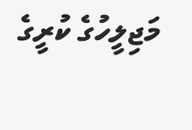މަޖިލީހުގެ ކުރީގެ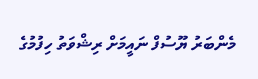މެންބަރު ޔޫސުފް ނައީމަށް ރިޝްވަތު ހިފުމުގެ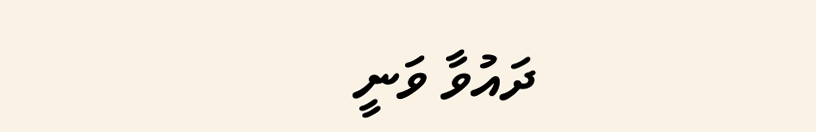ދައުވާ ވަނީ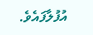އުފުލާފައެވެ.